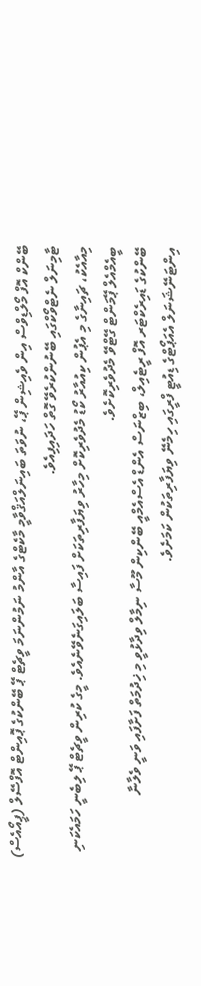ބޭންކް އޮފް މޯލްޑިވްސް އިން ވެއިޝިން ޕޭ، ނުވަތަ ބައިނަލްއަޤްވާމީ މާކެޓްގެ އާންމު ނަމުންނަމަ ވީޗެޓް ޕޭ ބޭންކުގެ ޕޮއިންޓް އޮފްސޭލް (ޕީއޯއެސް) ޓާމިނަލް ނެޓްވޯކްގައި ބޭނުންކުރެވޭ ގޮތް ހަދައިފިއެވެ.
މިއާއެކު، ޗައިނާގެ މި އެޕުން ކިއުއާރު ކޯޑު މެދުވެރިކޮށް މިހާރު ވިޔަފާރިތަކަށް ފައިސާ ބަލައިގަނެވޭނެއެވެ. މީގެ ކުރިން ވީޗެޓް ޕޭ ލިބެނީ ހަމައެކަނި ބީއެމްއެލް ޕޭމަންޓް ގޭޓްވޭ މެދުވެރިކޮށެވެ.
ބޭންކުގެ ޑައިރެކްޓަރ އޮފް ރީޓެއިލް، ބިޒްނަސް އެންޑް އެސްއެމްއީ ބޭންކިން މޫސާ ނިމާލް ވިދާޅުވީ މި ޚިދުމަތް ފަށާފައި ވަނީ ވެލާނާ އިންޓަނޭޝަނަލް އެއަޕޯޓްގެ ޑިއުޓީ ފްރީގައި ހިމެނޭ ވިޔަފާރިތަކުން ކަމަށެވެ.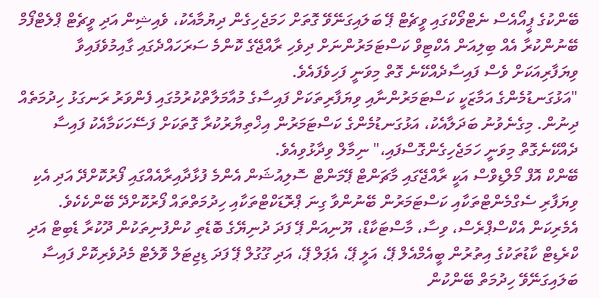ބޭންކުގެ ޕީއޯއެސް ނެޓްވޯކްގައި ވީޗެޓް ޕޭ ބަލައިގަނޭވޭ ގޮތަށް ހަމަޖެހިގެން ދިޔުމާއެކު، ވެއިޝިން އަދި ވީޗެޓް ޕްލެޓްފޯމް ބޭނުންކުރާ އެއް ބިލިއަން އެކްޓިވް ކަސްޓަމަރުންނަށް ދިވެހި ރާއްޖޭގެ ކޮންމެ ސަރަހައްދެގައި ގާއިމުވެފައިވާ ވިޔަފާރިއަކަށް ވެސް ފައިސާދެއްކޭނެ ގޮތް މިވަނީ ފަހިވެފައެވެ.
"އަޅުގަނޑުމެންގެ އަމާޒަކީ ކަސްޓަމަރުންނާއި ވިޔަފާރިތަކަށް ފައިސާގެ މުއާމަލާތްކުރުމުގައި ފެންވަރު ރަނގަޅު ހިދުމަތެއް ދިނުން. މިގެނެވުނު ބަދަލާއެކު، އަޅުގަނޑުމެންގެ ކަސްޓަމަރުން އިޚްތިޔާރުކުރާ ގޮތަކަށް ފަސޭހަކަމާއެކު ފައިސާ ދެއްކޭނެގޮތް މިވަނީ ހަމަޖެހިގެންގޮސްފައި،" ނިމާލް ވިދާޅުވިއެވެ.
ބޭންކް އޮފް މޯލްޑިވްސް އަކީ ރާއްޖޭގައި މާޗަންޓް ޕޭމަންޓް ސޮލިއުޝަން އެންމެ ފުޅާދާއިރާއެއްގައި ފޯރުކޮށްދޭ އަދި އެކި ވިޔަފާރި ސެގްމެންޓްތަކާއި ކަސްޓަމަރުން ބޭނުންވާ ގިނަ ޕްރޮޑަކްޓްތަކާއި ހިދުމަތްތައް ފޯރުކޮށްދޭ ބޭންކެކެވެ.
އެމެރިކަން އެކްސްޕްރެސް، ވިސާ، މާސްޓަކާޑް، ޔޫނިއަން ޕޭ ފަދަ ދުނިޔޭގެ ބޮޑެތި ކުންފުނިތަކުން ދޫކުރާ ޑެބިޓް އަދި ކްރެޑިޓް ކާޑުތަކުގެ އިތުރުން ބީއެމްއެލް ޕޭ، އަލީ ޕޭ، އެޕަލް ޕޭ، އަދި ގޫގުލް ޕޭ ފަދަ ޑިޖިޓަލް ވޮލެޓް މެދުވެރިކޮށް ފައިސާ ބަލައިގަނޭވޭ ހިދުމަތް ބޭންކުން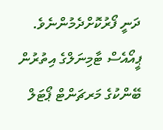ދަނީ ފޯރުކޮށްދެމުންނެވެ.
ޕީއޯއެސް ޓާމިނަލްގެ އިތުރުން ބޭންކުގެ މަރޗަންޓް ޕޯޓަލް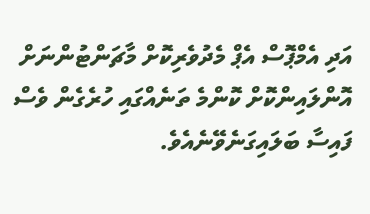އަދި އެމްޕޮސް އެޕް މެދުވެރިކޮށް މާޗަންޓުންނަށް އޮންލައިންކޮށް ކޮންމެ ތަނެއްގައި ހުރެގެން ވެސް ފައިސާ ބަލައިގަނެވޭނެއެވެ.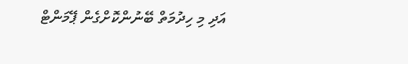އަދި މި ހިދުމަތް ބޭނުންކޮށްގެން ޕޭމަންޓް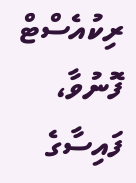ރިކުއެސްޓް ފޮނުވާ، ފައިސާގެ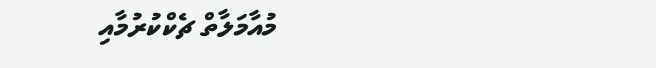މުއާމަލާތް ޗެކްކުރުމާއި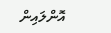އޮންލައިން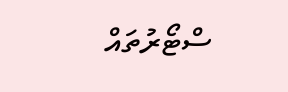ސްޓޯރުތައް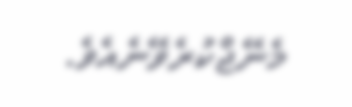މެނޭޖްކުރެވޭނެއެވެ.